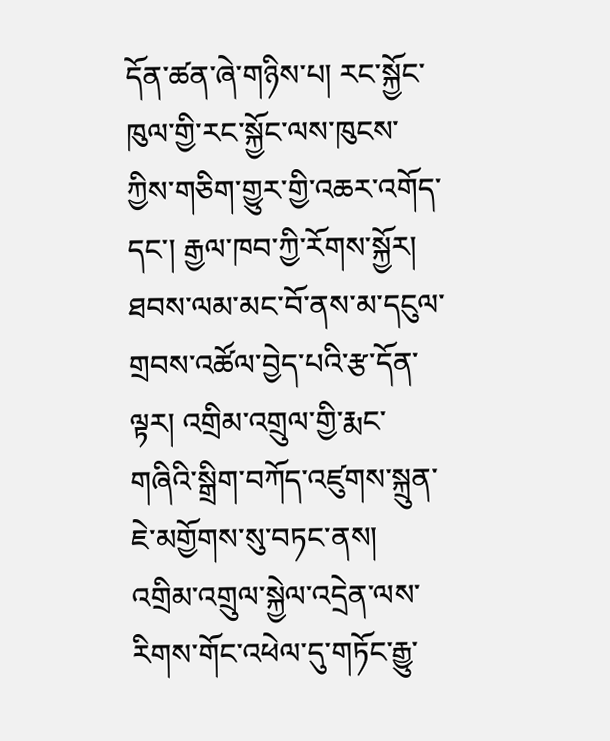དོན་ཚན་ཞེ་གཉིས་པ། རང་སྐྱོང་ཁུལ་གྱི་རང་སྐྱོང་ལས་ཁུངས་ཀྱིས་གཅིག་གྱུར་གྱི་འཆར་འགོད་དང་། རྒྱལ་ཁབ་ཀྱི་རོགས་སྐྱོར། ཐབས་ལམ་མང་བོ་ནས་མ་དངུལ་གྲབས་འཚོལ་བྱེད་པའི་རྩ་དོན་ལྟར། འགྲིམ་འགྲུལ་གྱི་རྨང་གཞིའི་སྒྲིག་བཀོད་འཛུགས་སྐྲུན་ཇེ་མགྱོགས་སུ་བཏང་ནས། འགྲིམ་འགྲུལ་སྐྱེལ་འདྲེན་ལས་རིགས་གོང་འཕེལ་དུ་གཏོང་རྒྱུ་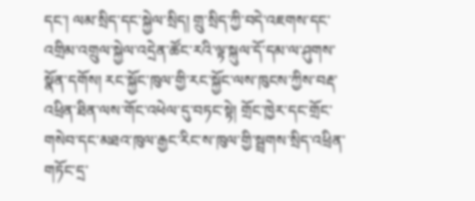དང་། ལམ་སྲིད་དང་སྐྱེལ་སྲིད། གྲུ་སྲིད་ཀྱི་བདེ་འཇགས་དང་འགྲིམ་འགྲུལ་སྐྱེལ་འདྲེན་ཚོང་རའི་ལྟ་སྐུལ་དོ་དམ་ལ་ཤུགས་སྣོན་དགོས། རང་སྐྱོང་ཁུལ་གྱི་རང་སྐྱོང་ལས་ཁུངས་ཀྱིས་བརྡ་འཕྲིན་ཐིན་ལས་གོང་འཕེལ་དུ་བཏང་སྟེ། གྲོང་ཁྱེར་དང་གྲོང་གསེབ་དང་མཐའ་ཁུལ་རྒྱང་རིང་ས་ཁུལ་གྱི་སྦྲགས་སྲིད་འཕྲིན་གཏོང་དྲ་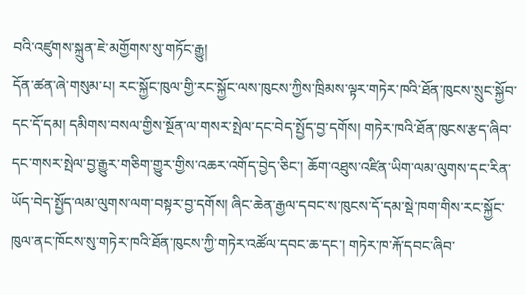བའི་འཛུགས་སྐྲུན་ཇེ་མགྱོགས་སུ་གཏོང་རྒྱུ།
དོན་ཚན་ཞེ་གསུམ་པ། རང་སྐྱོང་ཁུལ་གྱི་རང་སྐྱོང་ལས་ཁུངས་ཀྱིས་ཁྲིམས་ལྟར་གཏེར་ཁའི་ཐོན་ཁུངས་སྲུང་སྐྱོབ་དང་དོ་དམ། དམིགས་བསལ་གྱིས་སྔོན་ལ་གསར་སྤེལ་དང་བེད་སྤྱོད་བྱ་དགོས། གཏེར་ཁའི་ཐོན་ཁུངས་རྩད་ཞིབ་དང་གསར་སྤེལ་བྱ་རྒྱུར་གཅིག་གྱུར་གྱིས་འཆར་འགོད་བྱེད་ཅིང་། ཆོག་འཐུས་འཛིན་ཡིག་ལམ་ལུགས་དང་རིན་ཡོད་བེད་སྤྱོད་ལམ་ལུགས་ལག་བསྟར་བྱ་དགོས། ཞིང་ཆེན་རྒྱལ་དབང་ས་ཁུངས་དོ་དམ་སྡེ་ཁག་གིས་རང་སྐྱོང་ཁུལ་ནང་ཁོངས་སུ་གཏེར་ཁའི་ཐོན་ཁུངས་ཀྱི་གཏེར་འཚོལ་དབང་ཆ་དང་། གཏེར་ཁ་རྐོ་དབང་ཞིབ་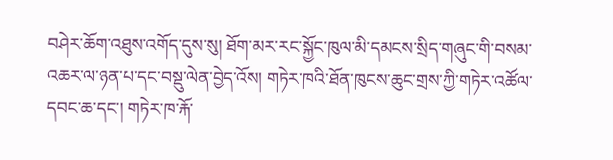བཤེར་ཆོག་འཐུས་འགོད་དུས་སུ། ཐོག་མར་རང་སྐྱོང་ཁུལ་མི་དམངས་སྲིད་གཞུང་གི་བསམ་འཆར་ལ་ཉན་པ་དང་བསྡུ་ལེན་བྱེད་འོས། གཏེར་ཁའི་ཐོན་ཁུངས་ཆུང་གྲས་ཀྱི་གཏེར་འཚོལ་དབང་ཆ་དང་། གཏེར་ཁ་རྐོ་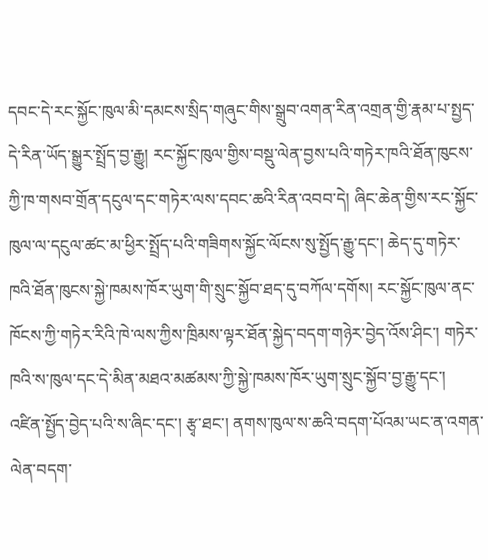དབང་དེ་རང་སྐྱོང་ཁུལ་མི་དམངས་སྲིད་གཞུང་གིས་སྒྲུབ་འགན་རིན་འགྲན་གྱི་རྣམ་པ་སྤྱད་དེ་རིན་ཡོད་སྒྱུར་སྤྲོད་བྱ་རྒྱུ། རང་སྐྱོང་ཁུལ་གྱིས་བསྡུ་ལེན་བྱས་པའི་གཏེར་ཁའི་ཐོན་ཁུངས་ཀྱི་ཁ་གསབ་གྲོན་དངུལ་དང་གཏེར་ལས་དབང་ཆའི་རིན་འབབ་དེ། ཞིང་ཆེན་གྱིས་རང་སྐྱོང་ཁུལ་ལ་དངུལ་ཚང་མ་ཕྱིར་སྤྲོད་པའི་གཟིགས་སྐྱོང་ལོངས་སུ་སྤྱོད་རྒྱུ་དང་། ཆེད་དུ་གཏེར་ཁའི་ཐོན་ཁུངས་སྐྱེ་ཁམས་ཁོར་ཡུག་གི་སྲུང་སྐྱོབ་ཐད་དུ་བཀོལ་དགོས། རང་སྐྱོང་ཁུལ་ནང་ཁོངས་ཀྱི་གཏེར་རིའི་ཁེ་ལས་ཀྱིས་ཁྲིམས་ལྟར་ཐོན་སྐྱེད་བདག་གཉེར་བྱེད་འོས་ཤིང་། གཏེར་ཁའི་ས་ཁུལ་དང་དེ་མིན་མཐའ་མཚམས་ཀྱི་སྐྱེ་ཁམས་ཁོར་ཡུག་སྲུང་སྐྱོབ་བྱ་རྒྱུ་དང་། འཛིན་སྤྱོད་བྱེད་པའི་ས་ཞིང་དང་། རྩྭ་ཐང་། ནགས་ཁུལ་ས་ཆའི་བདག་པོའམ་ཡང་ན་འགན་ལེན་བདག་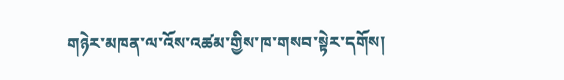གཉེར་མཁན་ལ་འོས་འཚམ་གྱིས་ཁ་གསབ་སྟེར་དགོས།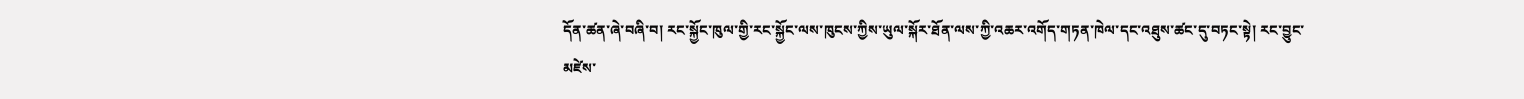དོན་ཚན་ཞེ་བཞི་བ། རང་སྐྱོང་ཁུལ་གྱི་རང་སྐྱོང་ལས་ཁུངས་ཀྱིས་ཡུལ་སྐོར་ཐོན་ལས་ཀྱི་འཆར་འགོད་གཏན་ཁེལ་དང་འཐུས་ཚང་དུ་བཏང་སྟེ། རང་བྱུང་མཛེས་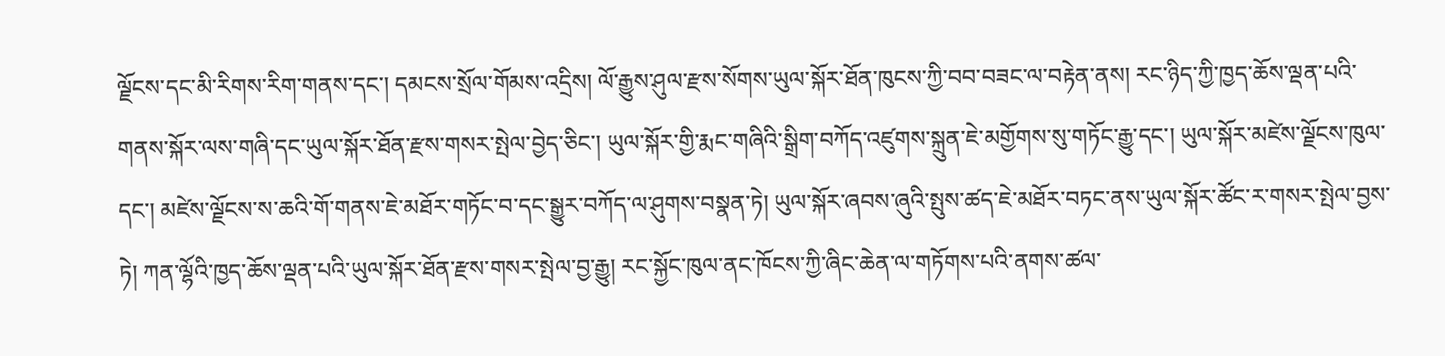ལྗོངས་དང་མི་རིགས་རིག་གནས་དང་། དམངས་སྲོལ་གོམས་འདྲིས། ལོ་རྒྱུས་ཤུལ་རྫས་སོགས་ཡུལ་སྐོར་ཐོན་ཁུངས་ཀྱི་བབ་བཟང་ལ་བརྟེན་ནས། རང་ཉིད་ཀྱི་ཁྱད་ཆོས་ལྡན་པའི་གནས་སྐོར་ལས་གཞི་དང་ཡུལ་སྐོར་ཐོན་རྫས་གསར་སྤེལ་བྱེད་ཅིང་། ཡུལ་སྐོར་གྱི་རྨང་གཞིའི་སྒྲིག་བཀོད་འཛུགས་སྐྲུན་ཇེ་མགྱོགས་སུ་གཏོང་རྒྱུ་དང་། ཡུལ་སྐོར་མཛེས་ལྗོངས་ཁུལ་དང་། མཛེས་ལྗོངས་ས་ཆའི་གོ་གནས་ཇེ་མཐོར་གཏོང་བ་དང་སྒྱུར་བཀོད་ལ་ཤུགས་བསྣན་ཏེ། ཡུལ་སྐོར་ཞབས་ཞུའི་སྤུས་ཚད་ཇེ་མཐོར་བཏང་ནས་ཡུལ་སྐོར་ཚོང་ར་གསར་སྤེལ་བྱས་ཏེ། ཀན་ལྷོའི་ཁྱད་ཆོས་ལྡན་པའི་ཡུལ་སྐོར་ཐོན་རྫས་གསར་སྤེལ་བྱ་རྒྱུ། རང་སྐྱོང་ཁུལ་ནང་ཁོངས་ཀྱི་ཞིང་ཆེན་ལ་གཏོགས་པའི་ནགས་ཚལ་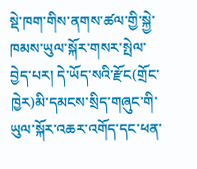སྡེ་ཁག་གིས་ནགས་ཚལ་གྱི་སྐྱེ་ཁམས་ཡུལ་སྐོར་གསར་སྤེལ་བྱེད་པར། དེ་ཡོད་སའི་རྫོང(གྲོང་ཁྱེར)མི་དམངས་སྲིད་གཞུང་གི་ཡུལ་སྐོར་འཆར་འགོད་དང་ཕན་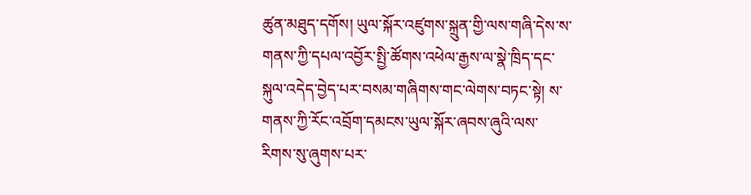ཚུན་མཐུད་དགོས། ཡུལ་སྐོར་འཛུགས་སྐྲུན་གྱི་ལས་གཞི་དེས་ས་གནས་ཀྱི་དཔལ་འབྱོར་སྤྱི་ཚོགས་འཕེལ་རྒྱས་ལ་སྣེ་ཁྲིད་དང་སྐུལ་འདེད་བྱེད་པར་བསམ་གཞིགས་གང་ལེགས་བཏང་སྟེ། ས་གནས་ཀྱི་རོང་འབྲོག་དམངས་ཡུལ་སྐོར་ཞབས་ཞུའི་ལས་རིགས་སུ་ཞུགས་པར་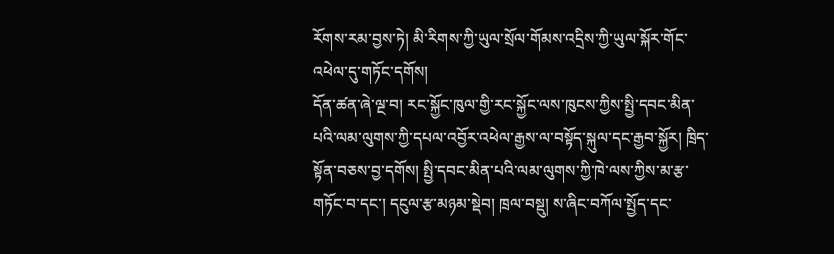རོགས་རམ་བྱས་ཏེ། མི་རིགས་ཀྱི་ཡུལ་སྲོལ་གོམས་འདྲིས་ཀྱི་ཡུལ་སྐོར་གོང་འཕེལ་དུ་གཏོང་དགོས།
དོན་ཚན་ཞེ་ལྔ་བ། རང་སྐྱོང་ཁུལ་གྱི་རང་སྐྱོང་ལས་ཁུངས་ཀྱིས་སྤྱི་དབང་མིན་པའི་ལམ་ལུགས་ཀྱི་དཔལ་འབྱོར་འཕེལ་རྒྱས་ལ་བསྟོད་སྐུལ་དང་རྒྱབ་སྐྱོར། ཁྲིད་སྟོན་བཅས་བྱ་དགོས། སྤྱི་དབང་མིན་པའི་ལམ་ལུགས་ཀྱི་ཁེ་ལས་ཀྱིས་མ་རྩ་གཏོང་བ་དང་། དངུལ་རྩ་མཉམ་སྡེབ། ཁྲལ་བསྡུ། ས་ཞིང་བཀོལ་སྤྱོད་དང་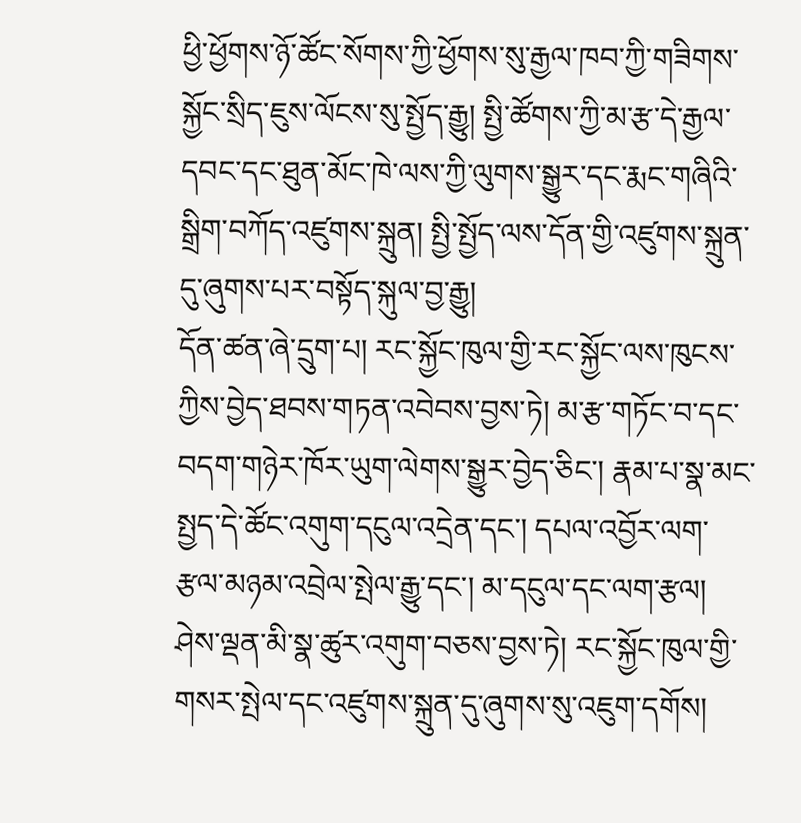ཕྱི་ཕྱོགས་ཉོ་ཚོང་སོགས་ཀྱི་ཕྱོགས་སུ་རྒྱལ་ཁབ་ཀྱི་གཟིགས་སྐྱོང་སྲིད་ཇུས་ལོངས་སུ་སྤྱོད་རྒྱུ། སྤྱི་ཚོགས་ཀྱི་མ་རྩ་དེ་རྒྱལ་དབང་དང་ཐུན་མོང་ཁེ་ལས་ཀྱི་ལུགས་སྒྱུར་དང་རྨང་གཞིའི་སྒྲིག་བཀོད་འཛུགས་སྐྲུན། སྤྱི་སྤྱོད་ལས་དོན་གྱི་འཛུགས་སྐྲུན་དུ་ཞུགས་པར་བསྟོད་སྐུལ་བྱ་རྒྱུ།
དོན་ཚན་ཞེ་དྲུག་པ། རང་སྐྱོང་ཁུལ་གྱི་རང་སྐྱོང་ལས་ཁུངས་ཀྱིས་བྱེད་ཐབས་གཏན་འབེབས་བྱས་ཏེ། མ་རྩ་གཏོང་བ་དང་བདག་གཉེར་ཁོར་ཡུག་ལེགས་སྒྱུར་བྱེད་ཅིང་། རྣམ་པ་སྣ་མང་སྤྱད་དེ་ཚོང་འགུག་དངུལ་འདྲེན་དང་། དཔལ་འབྱོར་ལག་རྩལ་མཉམ་འབྲེལ་སྤེལ་རྒྱུ་དང་། མ་དངུལ་དང་ལག་རྩལ། ཤེས་ལྡན་མི་སྣ་ཚུར་འགུག་བཅས་བྱས་ཏེ། རང་སྐྱོང་ཁུལ་གྱི་གསར་སྤེལ་དང་འཛུགས་སྐྲུན་དུ་ཞུགས་སུ་འཇུག་དགོས།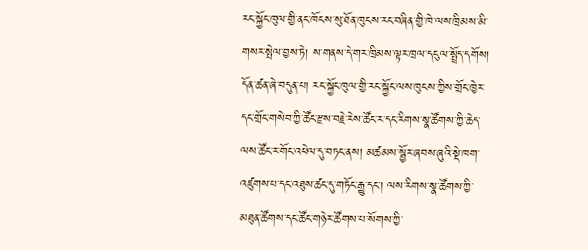རང་སྐྱོང་ཁུལ་གྱི་ནང་ཁོངས་སུ་ཐོན་ཁུངས་རང་བཞིན་གྱི་ཁེ་ལས་ཁྲིམས་མི་གསར་སྤེལ་བྱས་ཏེ། ས་གནས་དེ་གར་ཁྲིམས་ལྟར་ཁྲལ་དངུལ་སྤྲོད་དགོས།
དོན་ཚན་ཞེ་བདུན་པ། རང་སྐྱོང་ཁུལ་གྱི་རང་སྐྱོང་ལས་ཁུངས་ཀྱིས་གྲོང་ཁྱེར་དང་གྲོང་གསེབ་ཀྱི་ཚོང་རྫས་བརྗེ་རེས་ཚོང་ར་དང་རིགས་སྣ་ཚོགས་ཀྱི་ཆེད་ལས་ཚོང་ར་གོང་འཕེལ་དུ་བཏང་ནས། མཚམས་སྦྱོར་ཞབས་ཞུའི་སྡེ་ཁག་འཛུགས་པ་དང་འཐུས་ཚང་དུ་གཏོང་རྒྱུ་དང་། ལས་རིགས་སྣ་ཚོགས་ཀྱི་མཐུན་ཚོགས་དང་ཚོང་གཉེར་ཚོགས་པ་སོགས་ཀྱི་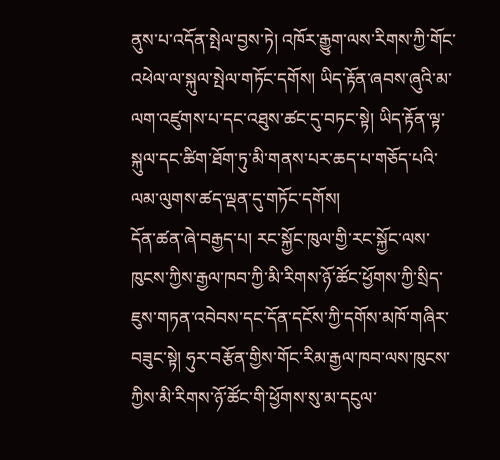ནུས་པ་འདོན་སྤེལ་བྱས་ཏེ། འཁོར་རྒྱུག་ལས་རིགས་ཀྱི་གོང་འཕེལ་ལ་སྐུལ་སྤེལ་གཏོང་དགོས། ཡིད་རྟོན་ཞབས་ཞུའི་མ་ལག་འཛུགས་པ་དང་འཐུས་ཚང་དུ་བཏང་སྟེ། ཡིད་རྟོན་ལྟ་སྐུལ་དང་ཚིག་ཐོག་ཏུ་མི་གནས་པར་ཆད་པ་གཅོད་པའི་ལམ་ལུགས་ཚད་ལྡན་དུ་གཏོང་དགོས།
དོན་ཚན་ཞེ་བརྒྱད་པ། རང་སྐྱོང་ཁུལ་གྱི་རང་སྐྱོང་ལས་ཁུངས་ཀྱིས་རྒྱལ་ཁབ་ཀྱི་མི་རིགས་ཉོ་ཚོང་ཕྱོགས་ཀྱི་སྲིད་ཇུས་གཏན་འབེབས་དང་དོན་དངོས་ཀྱི་དགོས་མཁོ་གཞིར་བཟུང་སྟེ། ཧུར་བརྩོན་གྱིས་གོང་རིམ་རྒྱལ་ཁབ་ལས་ཁུངས་ཀྱིས་མི་རིགས་ཉོ་ཚོང་གི་ཕྱོགས་སུ་མ་དངུལ་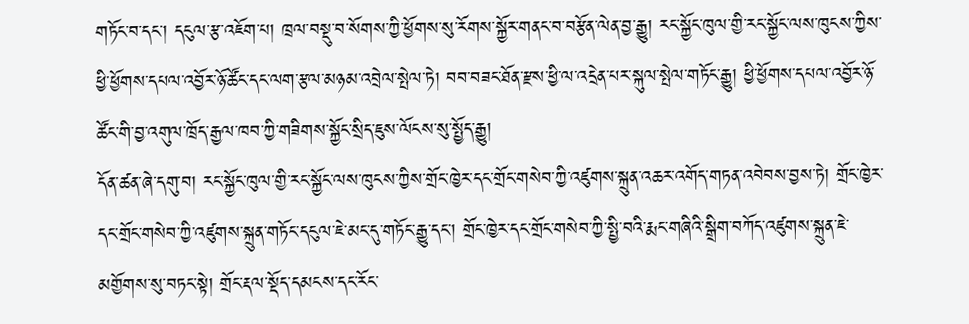གཏོང་བ་དང་། དངུལ་རྩ་འཇོག་པ། ཁྲལ་བསྡུ་བ་སོགས་ཀྱི་ཕྱོགས་སུ་རོགས་སྐྱོར་གནང་བ་བརྩོན་ལེན་བྱ་རྒྱུ། རང་སྐྱོང་ཁུལ་གྱི་རང་སྐྱོང་ལས་ཁུངས་ཀྱིས་ཕྱི་ཕྱོགས་དཔལ་འབྱོར་ཉོ་ཚོང་དང་ལག་རྩལ་མཉམ་འབྲེལ་སྤེལ་ཏེ། བབ་བཟང་ཐོན་རྫས་ཕྱི་ལ་འདྲེན་པར་སྐུལ་སྤེལ་གཏོང་རྒྱུ། ཕྱི་ཕྱོགས་དཔལ་འབྱོར་ཉོ་ཚོང་གི་བྱ་འགུལ་ཁྲོད་རྒྱལ་ཁབ་ཀྱི་གཟིགས་སྐྱོང་སྲིད་ཇུས་ལོངས་སུ་སྤྱོད་རྒྱུ།
དོན་ཚན་ཞེ་དགུ་བ། རང་སྐྱོང་ཁུལ་གྱི་རང་སྐྱོང་ལས་ཁུངས་ཀྱིས་གྲོང་ཁྱེར་དང་གྲོང་གསེབ་ཀྱི་འཛུགས་སྐྲུན་འཆར་འགོད་གཏན་འབེབས་བྱས་ཏེ། གྲོང་ཁྱེར་དང་གྲོང་གསེབ་ཀྱི་འཛུགས་སྐྲུན་གཏོང་དངུལ་ཇེ་མང་དུ་གཏོང་རྒྱུ་དང་། གྲོང་ཁྱེར་དང་གྲོང་གསེབ་ཀྱི་སྤྱི་བའི་རྨང་གཞིའི་སྒྲིག་བཀོད་འཛུགས་སྐྲུན་ཇེ་མགྱོགས་སུ་བཏང་སྟེ། གྲོང་རྡལ་སྡོད་དམངས་དང་རོང་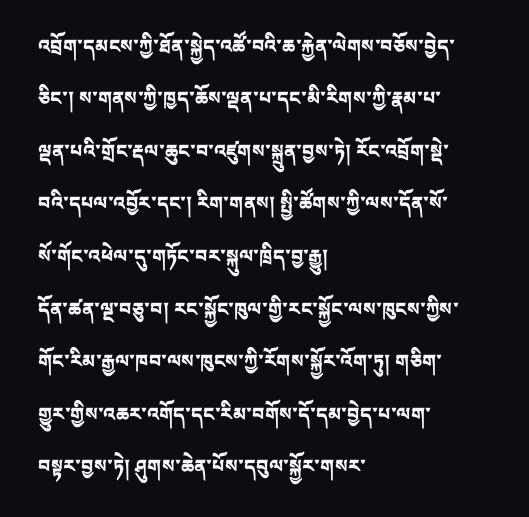འབྲོག་དམངས་ཀྱི་ཐོན་སྐྱེད་འཚོ་བའི་ཆ་རྐྱེན་ལེགས་བཅོས་བྱེད་ཅིང་། ས་གནས་ཀྱི་ཁྱད་ཆོས་ལྡན་པ་དང་མི་རིགས་ཀྱི་རྣམ་པ་ལྡན་པའི་གྲོང་རྡལ་ཆུང་བ་འཛུགས་སྐྲུན་བྱས་ཏེ། རོང་འབྲོག་སྡེ་བའི་དཔལ་འབྱོར་དང་། རིག་གནས། སྤྱི་ཚོགས་ཀྱི་ལས་དོན་སོ་སོ་གོང་འཕེལ་དུ་གཏོང་བར་སྐུལ་ཁྲིད་བྱ་རྒྱུ།
དོན་ཚན་ལྔ་བཅུ་བ། རང་སྐྱོང་ཁུལ་གྱི་རང་སྐྱོང་ལས་ཁུངས་ཀྱིས་གོང་རིམ་རྒྱལ་ཁབ་ལས་ཁུངས་ཀྱི་རོགས་སྐྱོར་འོག་ཏུ། གཅིག་གྱུར་གྱིས་འཆར་འགོད་དང་རིམ་བགོས་དོ་དམ་བྱེད་པ་ལག་བསྟར་བྱས་ཏེ། ཤུགས་ཆེན་པོས་དབུལ་སྐྱོར་གསར་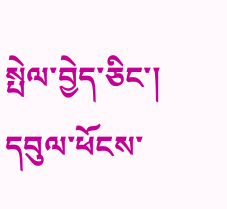སྤེལ་བྱེད་ཅིང་། དབུལ་ཕོངས་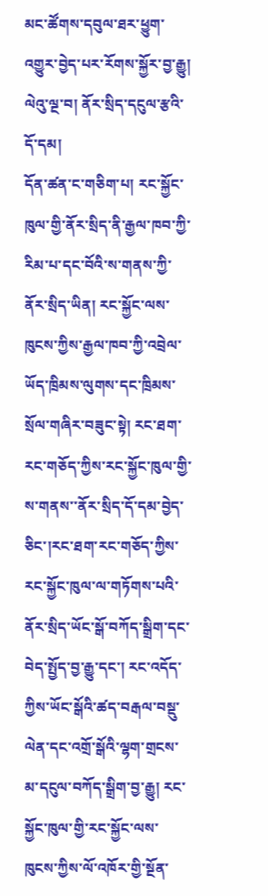མང་ཚོགས་དབུལ་ཐར་ཕྱུག་འགྱུར་བྱེད་པར་རོགས་སྐྱོར་བྱ་རྒྱུ།
ལེའུ་ལྔ་བ། ནོར་སྲིད་དངུལ་རྩའི་དོ་དམ།
དོན་ཚན་ང་གཅིག་པ། རང་སྐྱོང་ཁུལ་གྱི་ནོར་སྲིད་ནི་རྒྱལ་ཁབ་ཀྱི་རིམ་པ་དང་བོའི་ས་གནས་ཀྱི་ནོར་སྲིད་ཡིན། རང་སྐྱོང་ལས་ཁུངས་ཀྱིས་རྒྱལ་ཁབ་ཀྱི་འབྲེལ་ཡོད་ཁྲིམས་ལུགས་དང་ཁྲིམས་སྲོལ་གཞིར་བཟུང་སྟེ། རང་ཐག་རང་གཅོད་ཀྱིས་རང་སྐྱོང་ཁུལ་གྱི་ས་གནས་་ནོར་སྲིད་དོ་དམ་བྱེད་ཅིང་།རང་ཐག་རང་གཅོད་ཀྱིས་རང་སྐྱོང་ཁུལ་ལ་གཏོགས་པའི་ནོར་སྲིད་ཡོང་སྒོ་བཀོད་སྒྲིག་དང་བེད་སྤྱོད་བྱ་རྒྱུ་དང་། རང་འདོད་ཀྱིས་ཡོང་སྒོའི་ཚད་བརྒལ་བསྡུ་ལེན་དང་འགྲོ་སྒོའི་ལྷག་གྲངས་མ་དངུལ་བཀོད་སྒྲིག་བྱ་རྒྱུ། རང་སྐྱོང་ཁུལ་གྱི་རང་སྐྱོང་ལས་ཁུངས་ཀྱིས་ལོ་འཁོར་གྱི་སྔོན་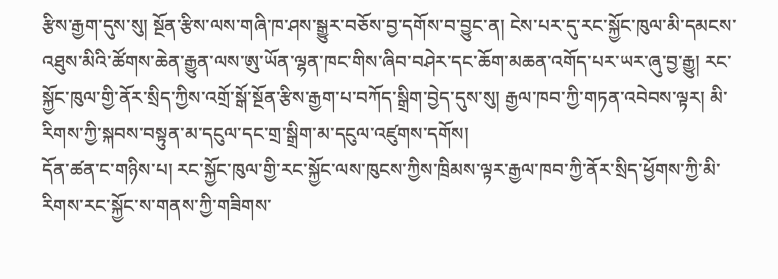རྩིས་རྒྱག་དུས་སུ། སྔོན་རྩིས་ལས་གཞི་ཁ་ཤས་སྒྱུར་བཅོས་བྱ་དགོས་བ་བྱུང་ན། ངེས་པར་དུ་རང་སྐྱོང་ཁུལ་མི་དམངས་འཐུས་མིའི་ཚོགས་ཆེན་རྒྱུན་ལས་ཨུ་ཡོན་ལྷན་ཁང་གིས་ཞིབ་བཤེར་དང་ཆོག་མཆན་འགོད་པར་ཡར་ཞུ་བྱ་རྒྱུ། རང་སྐྱོང་ཁུལ་གྱི་ནོར་སྲིད་ཀྱིས་འགྲོ་སྒོ་སྔོན་རྩིས་རྒྱག་པ་བཀོད་སྒྲིག་བྱེད་དུས་སུ། རྒྱལ་ཁབ་ཀྱི་གཏན་འབེབས་ལྟར། མི་རིགས་ཀྱི་སྐབས་བསྟུན་མ་དངུལ་དང་གྲ་སྒྲིག་མ་དངུལ་འཛུགས་དགོས།
དོན་ཚན་ང་གཉིས་པ། རང་སྐྱོང་ཁུལ་གྱི་རང་སྐྱོང་ལས་ཁུངས་ཀྱིས་ཁྲིམས་ལྟར་རྒྱལ་ཁབ་ཀྱི་ནོར་སྲིད་ཕྱོགས་ཀྱི་མི་རིགས་རང་སྐྱོང་ས་གནས་ཀྱི་གཟིགས་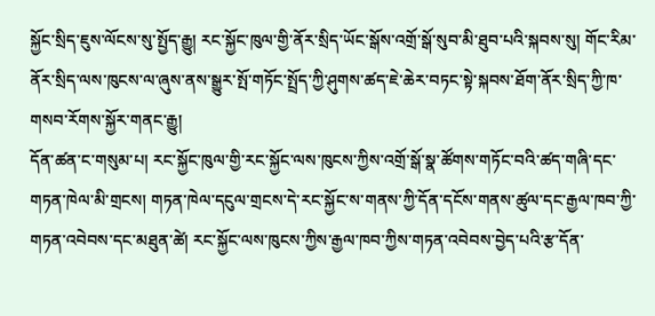སྐྱོང་སྲིད་ཇུས་ལོངས་སུ་སྤྱོད་རྒྱུ། རང་སྐྱོང་ཁུལ་གྱི་ནོར་སྲིད་ཡོང་སྒོས་འགྲོ་སྒོ་སུབ་མི་ཐུབ་པའི་སྐབས་སུ། གོང་རིམ་ནོར་སྲིད་ལས་ཁུངས་ལ་ཞུས་ནས་སྒྱུར་སྤོ་གཏོང་སྤྲོད་ཀྱི་ཤུགས་ཚད་ཇེ་ཆེར་བཏང་སྟེ་སྐབས་ཐོག་ནོར་སྲིད་ཀྱི་ཁ་གསབ་རོགས་སྐྱོར་གནང་རྒྱུ།
དོན་ཚན་ང་གསུམ་པ། རང་སྐྱོང་ཁུལ་གྱི་རང་སྐྱོང་ལས་ཁུངས་ཀྱིས་འགྲོ་སྒོ་སྣ་ཚོགས་གཏོང་བའི་ཚད་གཞི་དང་གཏན་ཁེལ་མི་གྲངས། གཏན་ཁེལ་དངུལ་གྲངས་དེ་རང་སྐྱོང་ས་གནས་ཀྱི་དོན་དངོས་གནས་ཚུལ་དང་རྒྱལ་ཁབ་ཀྱི་གཏན་འབེབས་དང་མཐུན་ཚེ། རང་སྐྱོང་ལས་ཁུངས་ཀྱིས་རྒྱལ་ཁབ་ཀྱིས་གཏན་འབེབས་བྱེད་པའི་རྩ་དོན་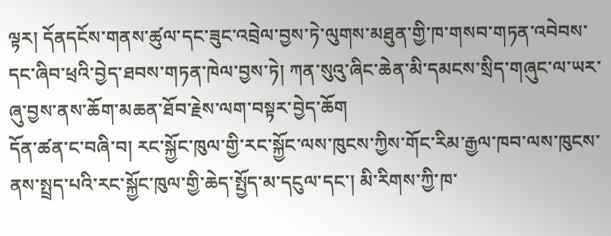ལྟར། དོནདངོས་གནས་ཚུལ་དང་ཟུང་འབྲེལ་བྱས་ཏེ་ལུགས་མཐུན་གྱི་ཁ་གསབ་གཏན་འབེབས་དང་ཞིབ་ཕྲའི་བྱེད་ཐབས་གཏན་ཁེལ་བྱས་ཏེ། ཀན་སུའུ་ཞིང་ཆེན་མི་དམངས་སྲིད་གཞུང་ལ་ཡར་ཞུ་བྱས་ནས་ཆོག་མཆན་ཐོབ་རྗེས་ལག་བསྟར་བྱེད་ཆོག
དོན་ཚན་ང་བཞི་བ། རང་སྐྱོང་ཁུལ་གྱི་རང་སྐྱོང་ལས་ཁུངས་ཀྱིས་གོང་རིམ་རྒྱལ་ཁབ་ལས་ཁུངས་ནས་སྤྲད་པའི་རང་སྐྱོང་ཁུལ་གྱི་ཆེད་སྤྱོད་མ་དངུལ་དང་། མི་རིགས་ཀྱི་ཁ་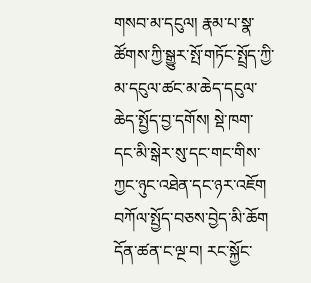གསབ་མ་དངུལ། རྣམ་པ་སྣ་ཚོགས་ཀྱི་སྒྱུར་སྤོ་གཏོང་སྤྲོད་ཀྱི་མ་དངུལ་ཚང་མ་ཆེད་དངུལ་ཆེད་སྤྱོད་བྱ་དགོས། སྡེ་ཁག་དང་མི་སྒེར་སུ་དང་གང་གིས་ཀྱང་ཉུང་འཐེན་དང་ཉར་འཇོག བཀོལ་སྤྱོད་བཅས་བྱེད་མི་ཆོག
དོན་ཚན་ང་ལྔ་བ། རང་སྐྱོང་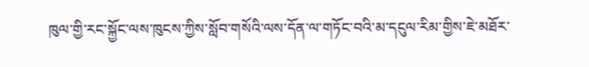ཁུལ་གྱི་རང་སྐྱོང་ལས་ཁུངས་ཀྱིས་སློབ་གསོའི་ལས་དོན་ལ་གཏོང་བའི་མ་དངུལ་རིམ་གྱིས་ཇེ་མཐོར་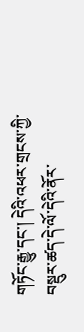གཏོང་རྒྱུ་དང་། དེའི་འཕར་གྲངས་ཀྱི་བསྡུར་ཚད་དེ་ལོ་དེའི་ནོར་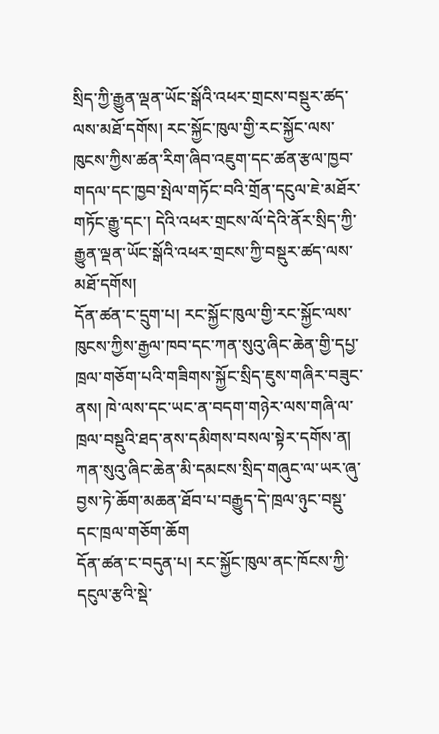སྲིད་ཀྱི་རྒྱུན་ལྡན་ཡོང་སྒོའི་འཕར་གྲངས་བསྡུར་ཚད་ལས་མཐོ་དགོས། རང་སྐྱོང་ཁུལ་གྱི་རང་སྐྱོང་ལས་ཁུངས་ཀྱིས་ཚན་རིག་ཞིབ་འཇུག་དང་ཚན་རྩལ་ཁྱབ་གདལ་དང་ཁྱབ་སྤེལ་གཏོང་བའི་གྲོན་དངུལ་ཇེ་མཐོར་གཏོང་རྒྱུ་དང་། དེའི་འཕར་གྲངས་ལོ་དེའི་ནོར་སྲིད་ཀྱི་རྒྱུན་ལྡན་ཡོང་སྒོའི་འཕར་གྲངས་ཀྱི་བསྡུར་ཚད་ལས་མཐོ་དགོས།
དོན་ཚན་ང་དྲུག་པ། རང་སྐྱོང་ཁུལ་གྱི་རང་སྐྱོང་ལས་ཁུངས་ཀྱིས་རྒྱལ་ཁབ་དང་ཀན་སུའུ་ཞིང་ཆེན་གྱི་དཔྱ་ཁྲལ་གཅོག་པའི་གཟིགས་སྐྱོང་སྲིད་ཇུས་གཞིར་བཟུང་ནས། ཁེ་ལས་དང་ཡང་ན་བདག་གཉེར་ལས་གཞི་ལ་ཁྲལ་བསྡུའི་ཐད་ནས་དམིགས་བསལ་སྟེར་དགོས་ན། ཀན་སུའུ་ཞིང་ཆེན་མི་དམངས་སྲིད་གཞུང་ལ་ཡར་ཞུ་བྱས་ཏེ་ཆོག་མཆན་ཐོབ་པ་བརྒྱུད་དེ་ཁྲལ་ཉུང་བསྡུ་དང་ཁྲལ་གཅོག་ཆོག
དོན་ཚན་ང་བདུན་པ། རང་སྐྱོང་ཁུལ་ནང་ཁོངས་ཀྱི་དངུལ་རྩའི་སྡེ་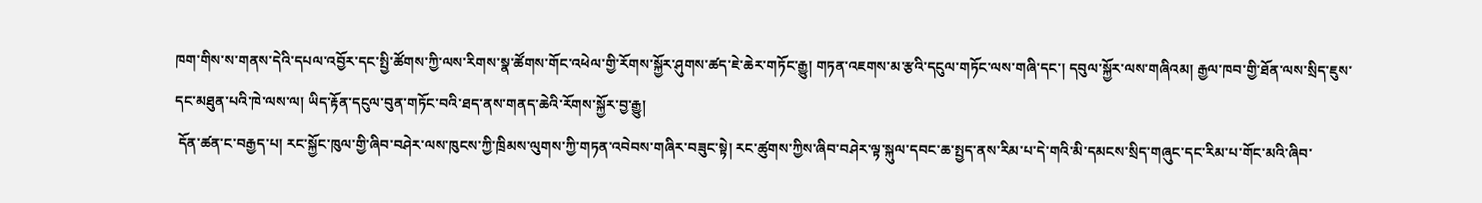ཁག་གིས་ས་གནས་དེའི་དཔལ་འབྱོར་དང་སྤྱི་ཚོགས་ཀྱི་ལས་རིགས་སྣ་ཚོགས་གོང་འཕེལ་གྱི་རོགས་སྐྱོར་ཤུགས་ཚད་ཇེ་ཆེར་གཏོང་རྒྱུ། གཏན་འཇགས་མ་རྩའི་དངུལ་གཏོང་ལས་གཞི་དང་། དབུལ་སྐྱོར་ལས་གཞིའམ། རྒྱལ་ཁབ་གྱི་ཐོན་ལས་སྲིད་ཇུས་དང་མཐུན་པའི་ཁེ་ལས་ལ། ཡིད་རྟོན་དངུལ་བུན་གཏོང་བའི་ཐད་ནས་གནད་ཆེའི་རོགས་སྐྱོར་བྱ་རྒྱུ།
 དོན་ཚན་ང་བརྒྱད་པ། རང་སྐྱོང་ཁུལ་གྱི་ཞིབ་བཤེར་ལས་ཁུངས་ཀྱི་ཁྲིམས་ལུགས་ཀྱི་གཏན་འབེབས་གཞིར་བཟུང་སྟེ། རང་ཚུགས་ཀྱིས་ཞིབ་བཤེར་ལྟ་སྐུལ་དབང་ཆ་སྤྱད་ནས་རིམ་པ་དེ་གའི་མི་དམངས་སྲིད་གཞུང་དང་རིམ་པ་གོང་མའི་ཞིབ་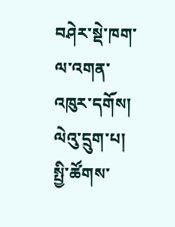བཤེར་སྡེ་ཁག་ལ་འགན་འཁུར་དགོས།
ལེའུ་དྲུག་པ། སྤྱི་ཚོགས་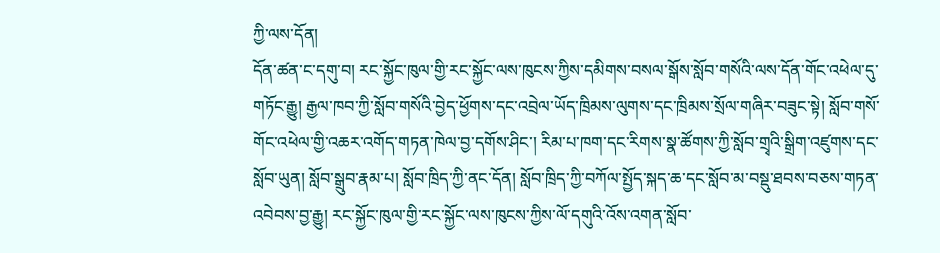ཀྱི་ལས་དོན།
དོན་ཚན་ང་དགུ་བ། རང་སྐྱོང་ཁུལ་གྱི་རང་སྐྱོང་ལས་ཁུངས་ཀྱིས་དམིགས་བསལ་སྒོས་སློབ་གསོའི་ལས་དོན་གོང་འཕེལ་དུ་གཏོང་རྒྱུ། རྒྱལ་ཁབ་ཀྱི་སློབ་གསོའི་བྱེད་ཕྱོགས་དང་འབྲེལ་ཡོད་ཁྲིམས་ལུགས་དང་ཁྲིམས་སྲོལ་གཞིར་བཟུང་སྟེ། སློབ་གསོ་གོང་འཕེལ་གྱི་འཆར་འགོད་གཏན་ཁེལ་བྱ་དགོས་ཤིང་། རིམ་པ་ཁག་དང་རིགས་སྣ་ཚོགས་ཀྱི་སློབ་གྲྭའི་སྒྲིག་འཛུགས་དང་སློབ་ཡུན། སློབ་སྒྲུབ་རྣམ་པ། སློབ་ཁྲིད་ཀྱི་ནང་དོན། སློབ་ཁྲིད་ཀྱི་བཀོལ་སྤྱོད་སྐད་ཆ་དང་སློབ་མ་བསྡུ་ཐབས་བཅས་གཏན་འབེབས་བྱ་རྒྱུ། རང་སྐྱོང་ཁུལ་གྱི་རང་སྐྱོང་ལས་ཁུངས་ཀྱིས་ལོ་དགུའི་འོས་འགན་སློབ་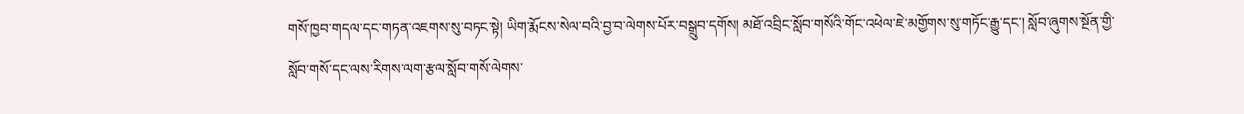གསོ་ཁྱབ་གདལ་དང་གཏན་འཇགས་སུ་བཏང་སྟེ། ཡིག་རྨོངས་སེལ་བའི་བྱ་བ་ལེགས་པོར་བསྒྲུབ་དགོས། མཐོ་འབྲིང་སློབ་གསོའི་གོང་འཕེལ་ཇེ་མགྱོགས་སུ་གཏོང་རྒྱུ་དང་། སློབ་ཞུགས་སྔོན་གྱི་སློབ་གསོ་དང་ལས་རིགས་ལག་རྩལ་སློབ་གསོ་ལེགས་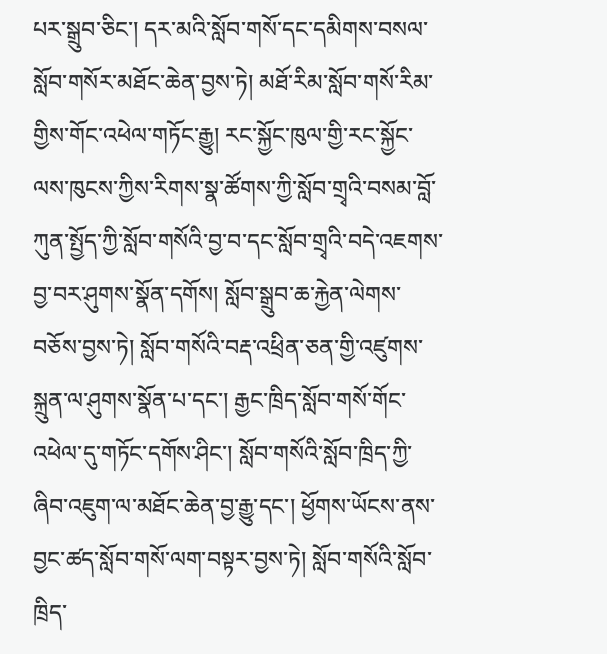པར་སྒྲུབ་ཅིང་། དར་མའི་སློབ་གསོ་དང་དམིགས་བསལ་སློབ་གསོར་མཐོང་ཆེན་བྱས་ཏེ། མཐོ་རིམ་སློབ་གསོ་རིམ་གྱིས་གོང་འཕེལ་གཏོང་རྒྱུ། རང་སྐྱོང་ཁུལ་གྱི་རང་སྐྱོང་ལས་ཁུངས་ཀྱིས་རིགས་སྣ་ཚོགས་ཀྱི་སློབ་གྲྭའི་བསམ་བློ་ཀུན་སྤྱོད་ཀྱི་སློབ་གསོའི་བྱ་བ་དང་སློབ་གྲྭའི་བདེ་འཇགས་བྱ་བར་ཤུགས་སྣོན་དགོས། སློབ་སྒྲུབ་ཆ་རྐྱེན་ལེགས་བཅོས་བྱས་ཏེ། སློབ་གསོའི་བརྡ་འཕྲིན་ཅན་གྱི་འཛུགས་སྐྲུན་ལ་ཤུགས་སྣོན་པ་དང་། རྒྱང་ཁྲིད་སློབ་གསོ་གོང་འཕེལ་དུ་གཏོང་དགོས་ཤིང་། སློབ་གསོའི་སློབ་ཁྲིད་ཀྱི་ཞིབ་འཇུག་ལ་མཐོང་ཆེན་བྱ་རྒྱུ་དང་། ཕྱོགས་ཡོངས་ནས་བྱང་ཚད་སློབ་གསོ་ལག་བསྟར་བྱས་ཏེ། སློབ་གསོའི་སློབ་ཁྲིད་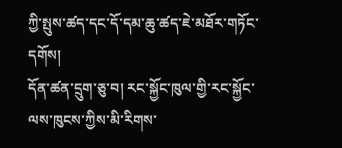ཀྱི་སྤུས་ཚད་དང་དོ་དམ་ཆུ་ཚད་ཇེ་མཐོར་གཏོང་དགོས།
དོན་ཚན་དྲུག་ཅུ་བ། རང་སྐྱོང་ཁུལ་གྱི་རང་སྐྱོང་ལས་ཁུངས་ཀྱིས་མི་རིགས་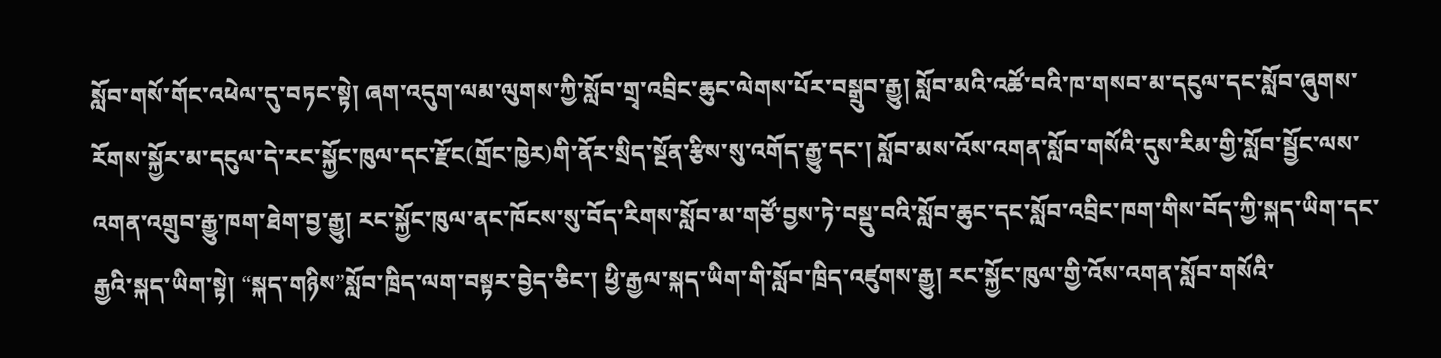སློབ་གསོ་གོང་འཕེལ་དུ་བཏང་སྟེ། ཞག་འདུག་ལམ་ལུགས་ཀྱི་སློབ་གྲྭ་འབྲིང་ཆུང་ལེགས་པོར་བསྒྲུབ་རྒྱུ། སློབ་མའི་འཚོ་བའི་ཁ་གསབ་མ་དངུལ་དང་སློབ་ཞུགས་རོགས་སྐྱོར་མ་དངུལ་དེ་རང་སྐྱོང་ཁུལ་དང་རྫོང(གྲོང་ཁྱེར)གི་ནོར་སྲིད་སྔོན་རྩིས་སུ་འགོད་རྒྱུ་དང་། སློབ་མས་འོས་འགན་སློབ་གསོའི་དུས་རིམ་གྱི་སློབ་སྦྱོང་ལས་འགན་འགྲུབ་རྒྱུ་ཁག་ཐེག་བྱ་རྒྱུ། རང་སྐྱོང་ཁུལ་ནང་ཁོངས་སུ་བོད་རིགས་སློབ་མ་གཙོ་བྱས་ཏེ་བསྡུ་བའི་སློབ་ཆུང་དང་སློབ་འབྲིང་ཁག་གིས་བོད་ཀྱི་སྐད་ཡིག་དང་རྒྱའི་སྐད་ཡིག་སྟེ། “སྐད་གཉིས”སློབ་ཁྲིད་ལག་བསྟར་བྱེད་ཅིང་། ཕྱི་རྒྱལ་སྐད་ཡིག་གི་སློབ་ཁྲིད་འཛུགས་རྒྱུ། རང་སྐྱོང་ཁུལ་གྱི་འོས་འགན་སློབ་གསོའི་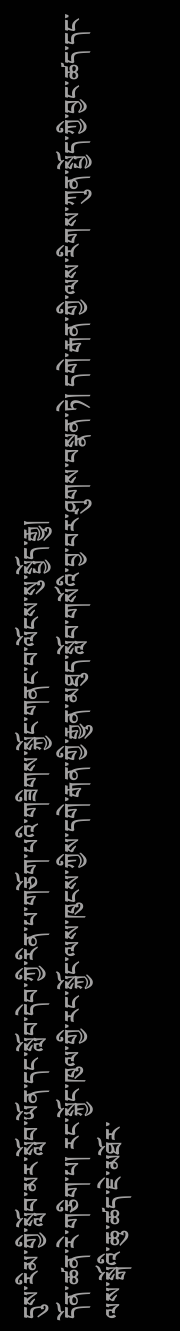དུས་རིམ་གྱི་སློབ་མར་སློབ་ཡོན་དང་སློབ་དེབ་ཀྱི་རིན་པ་གཅོག་པའི་གཟིགས་སྐྱོང་གནང་བ་ལོངས་སུ་སྤྱོད་རྒྱུ།
དོན་ཚན་རེ་གཅིག་པ། རང་སྐྱོང་ཁུལ་གྱི་རང་སྐྱོང་ལས་ཁུངས་ཀྱིས་དགེ་རྒན་གྱི་རྒྱུན་མཐུད་སློབ་གསོའི་བྱ་བར་ཤུགས་བསྣན་ཏེ། དགེ་རྒན་གྱི་ལས་རིགས་ཀུན་སྤྱོད་ཀྱི་བྱང་ཚད་དང་ལས་སྒོའི་ཆུ་ཚད་ཇེ་མཐོར་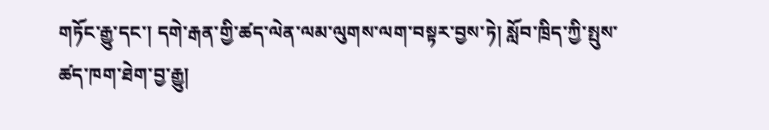གཏོང་རྒྱུ་དང་། དགེ་རྒན་གྱི་ཚད་ལེན་ལམ་ལུགས་ལག་བསྟར་བྱས་ཏེ། སློབ་ཁྲིད་ཀྱི་སྤུས་ཚད་ཁག་ཐེག་བྱ་རྒྱུ།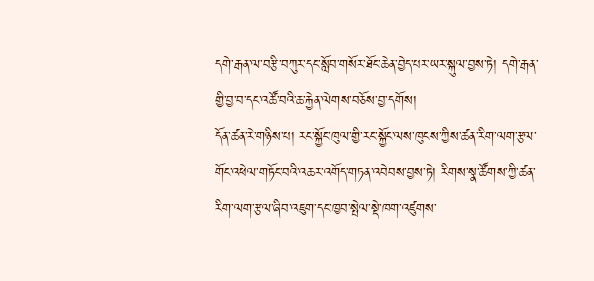དགེ་རྒན་ལ་བརྩི་བཀུར་དང་སློབ་གསོར་ཐོང་ཆེན་བྱེད་པར་ཡར་སྐུལ་བྱས་ཏེ། དགེ་རྒན་གྱི་བྱ་བ་དང་འཚོ་བའི་ཆ་རྐྱེན་ལེགས་བཅོས་བྱ་དགོས།
དོན་ཚན་རེ་གཉིས་པ། རང་སྐྱོང་ཁུལ་གྱི་རང་སྐྱོང་ལས་ཁུངས་ཀྱིས་ཚན་རིག་ལག་རྩལ་གོང་འཕེལ་གཏོང་བའི་འཆར་འགོད་གཏན་འབེབས་བྱས་ཏེ། རིགས་སྣ་ཚོགས་ཀྱི་ཚན་རིག་ལག་རྩལ་ཞིབ་འཇུག་དང་ཁྱབ་སྤེལ་སྡེ་ཁག་འཛུགས་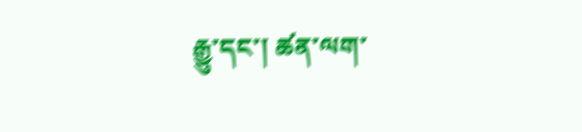རྒྱུ་དང་། ཚན་ལག་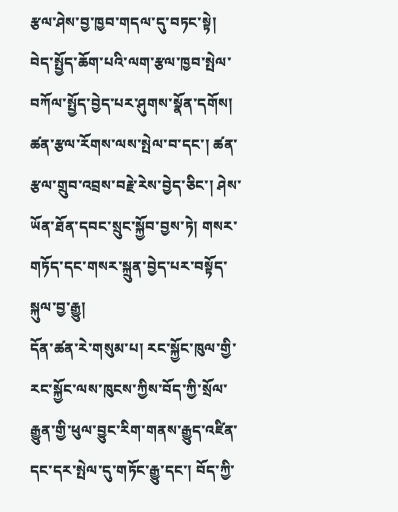རྩལ་ཤེས་བྱ་ཁྱབ་གདལ་དུ་བཏང་སྟེ། བེད་སྤྱོད་ཆོག་པའི་ལག་རྩལ་ཁྱབ་སྤེལ་བཀོལ་སྤྱོད་བྱེད་པར་ཤུགས་སྣོན་དགོས། ཚན་རྩལ་རོགས་ལས་སྤེལ་བ་དང་། ཚན་རྩལ་གྲུབ་འབྲས་བརྗེ་རེས་བྱེད་ཅིང་། ཤེས་ཡོན་ཐོན་དབང་སྲུང་སྐྱོབ་བྱས་ཏེ། གསར་གཏོད་དང་གསར་སྐྲུན་བྱེད་པར་བསྟོད་སྐུལ་བྱ་རྒྱུ།
དོན་ཚན་རེ་གསུམ་པ། རང་སྐྱོང་ཁུལ་གྱི་རང་སྐྱོང་ལས་ཁུངས་ཀྱིས་བོད་ཀྱི་སྲོལ་རྒྱུན་གྱི་ཕུལ་བྱུང་རིག་གནས་རྒྱུད་འཛིན་དང་དར་སྤེལ་དུ་གཏོང་རྒྱུ་དང་། བོད་ཀྱི་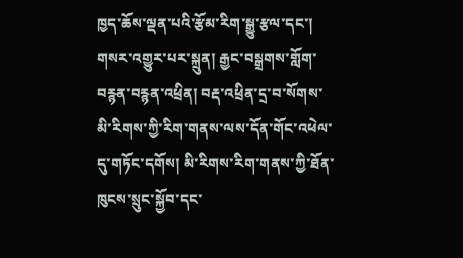ཁྱད་ཆོས་ལྡན་པའི་རྩོམ་རིག་སྒྱུ་རྩལ་དང་། གསར་འགྱུར་པར་སྐྲུན། རྒྱང་བསྒྲགས་གློག་བརྙན་བརྙན་འཕྲིན། བརྡ་འཕྲིན་དྲ་བ་སོགས་མི་རིགས་ཀྱི་རིག་གནས་ལས་དོན་གོང་འཕེལ་དུ་གཏོང་དགོས། མི་རིགས་རིག་གནས་ཀྱི་ཐོན་ཁུངས་སྲུང་སྐྱོབ་དང་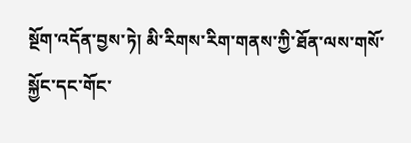སྔོག་འདོན་བྱས་ཏེ། མི་རིགས་རིག་གནས་ཀྱི་ཐོན་ལས་གསོ་སྐྱོང་དང་གོང་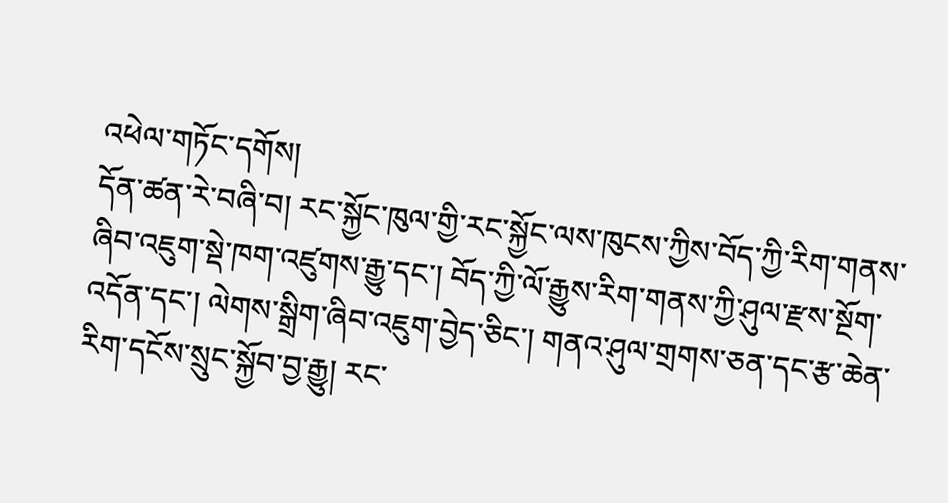འཕེལ་གཏོང་དགོས།
དོན་ཚན་རེ་བཞི་བ། རང་སྐྱོང་ཁུལ་གྱི་རང་སྐྱོང་ལས་ཁུངས་ཀྱིས་བོད་ཀྱི་རིག་གནས་ཞིབ་འཇུག་སྡེ་ཁག་འཛུགས་རྒྱུ་དང་། བོད་ཀྱི་ལོ་རྒྱུས་རིག་གནས་ཀྱི་ཤུལ་རྫས་སྔོག་འདོན་དང་། ལེགས་སྒྲིག་ཞིབ་འཇུག་བྱེད་ཅིང་། གནའ་ཤུལ་གྲགས་ཅན་དང་རྩ་ཆེན་རིག་དངོས་སྲུང་སྐྱོབ་བྱ་རྒྱུ། རང་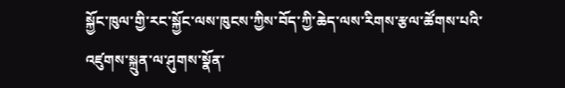སྐྱོང་ཁུལ་གྱི་རང་སྐྱོང་ལས་ཁུངས་ཀྱིས་བོད་ཀྱི་ཆེད་ལས་རིགས་རྩལ་ཚོགས་པའི་འཛུགས་སྐྲུན་ལ་ཤུགས་སྣོན་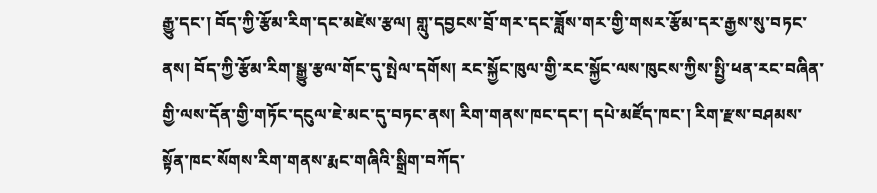རྒྱུ་དང་། བོད་ཀྱི་རྩོམ་རིག་དང་མཛེས་རྩལ། གླུ་དབྱངས་བྲོ་གར་དང་ཟློས་གར་གྱི་གསར་རྩོམ་དར་རྒྱས་སུ་བཏང་ནས། བོད་ཀྱི་རྩོམ་རིག་སྒྱུ་རྩལ་གོང་དུ་སྤེལ་དགོས། རང་སྐྱོང་ཁུལ་གྱི་རང་སྐྱོང་ལས་ཁུངས་ཀྱིས་སྤྱི་ཕན་རང་བཞིན་གྱི་ལས་དོན་གྱི་གཏོང་དངུལ་ཇེ་མང་དུ་བཏང་ནས། རིག་གནས་ཁང་དང་། དཔེ་མཛོད་ཁང་། རིག་རྫས་བཤམས་སྟོན་ཁང་སོགས་རིག་གནས་རྨང་གཞིའི་སྒྲིག་བཀོད་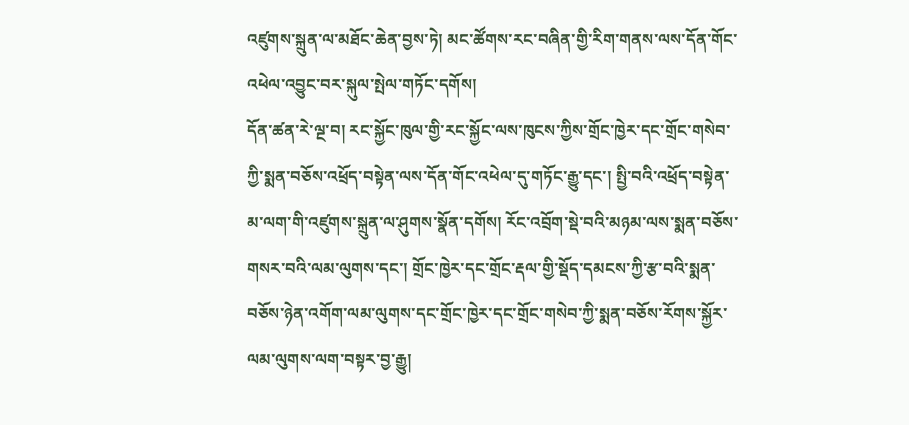འཛུགས་སྐྲུན་ལ་མཐོང་ཆེན་བྱས་ཏེ། མང་ཚོགས་རང་བཞིན་གྱི་རིག་གནས་ལས་དོན་གོང་འཕེལ་འབྱུང་བར་སྐུལ་སྤེལ་གཏོང་དགོས།
དོན་ཚན་རེ་ལྔ་བ། རང་སྐྱོང་ཁུལ་གྱི་རང་སྐྱོང་ལས་ཁུངས་ཀྱིས་གྲོང་ཁྱེར་དང་གྲོང་གསེབ་ཀྱི་སྨན་བཅོས་འཕྲོད་བསྟེན་ལས་དོན་གོང་འཕེལ་དུ་གཏོང་རྒྱུ་དང་། སྤྱི་བའི་འཕྲོད་བསྟེན་མ་ལག་གི་འཛུགས་སྐྲུན་ལ་ཤུགས་སྣོན་དགོས། རོང་འབྲོག་སྡེ་བའི་མཉམ་ལས་སྨན་བཅོས་གསར་བའི་ལམ་ལུགས་དང་། གྲོང་ཁྱེར་དང་གྲོང་རྡལ་གྱི་སྡོད་དམངས་ཀྱི་རྩ་བའི་སྨན་བཅོས་ཉེན་འགོག་ལམ་ལུགས་དང་གྲོང་ཁྱེར་དང་གྲོང་གསེབ་ཀྱི་སྨན་བཅོས་རོགས་སྐྱོར་ལམ་ལུགས་ལག་བསྟར་བྱ་རྒྱུ།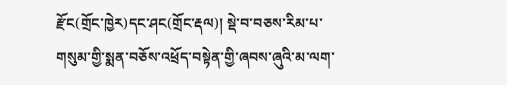རྫོང(གྲོང་ཁྱེར)དང་ཤང(གྲོང་རྡལ)། སྡེ་བ་བཅས་རིམ་པ་གསུམ་གྱི་སྨན་བཅོས་འཕྲོད་བསྟེན་གྱི་ཞབས་ཞུའི་མ་ལག་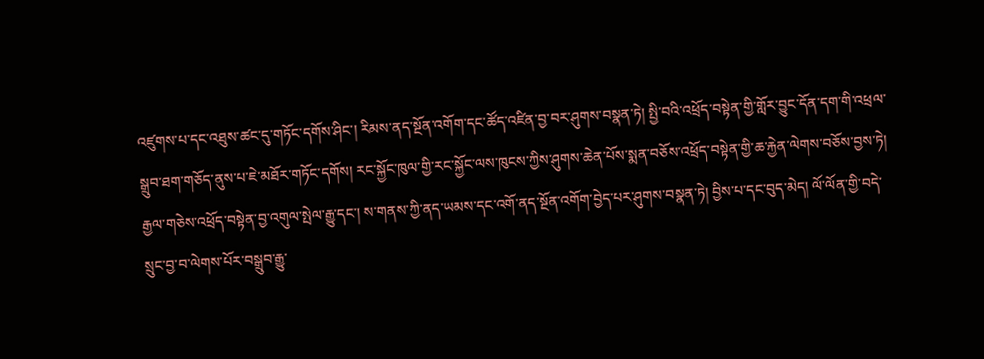འཛུགས་པ་དང་འཐུས་ཚང་དུ་གཏོང་དགོས་ཤིང་། རིམས་ནད་སྔོན་འགོག་དང་ཚོད་འཛིན་བྱ་བར་ཤུགས་བསྣན་ཏེ། སྤྱི་བའི་འཕྲོད་བསྟེན་གྱི་གློར་བྱུང་དོན་དག་གི་འཕྲལ་སྒྲུབ་ཐག་གཅོད་ནུས་པ་ཇེ་མཐོར་གཏོང་དགོས། རང་སྐྱོང་ཁུལ་གྱི་རང་སྐྱོང་ལས་ཁུངས་ཀྱིས་ཤུགས་ཆེན་པོས་སྨན་བཅོས་འཕྲོད་བསྟེན་གྱི་ཆ་རྐྱེན་ལེགས་བཅོས་བྱས་ཏེ། རྒྱལ་གཅེས་འཕྲོད་བསྟེན་བྱ་འགུལ་སྤེལ་རྒྱུ་དང་། ས་གནས་ཀྱི་ནད་ཡམས་དང་འགོ་ནད་སྔོན་འགོག་བྱེད་པར་ཤུགས་བསྣན་ཏེ། བྱིས་པ་དང་བུད་མེད། ལོ་ལོན་གྱི་བདེ་སྲུང་བྱ་བ་ལེགས་པོར་བསྒྲུབ་རྒྱུ་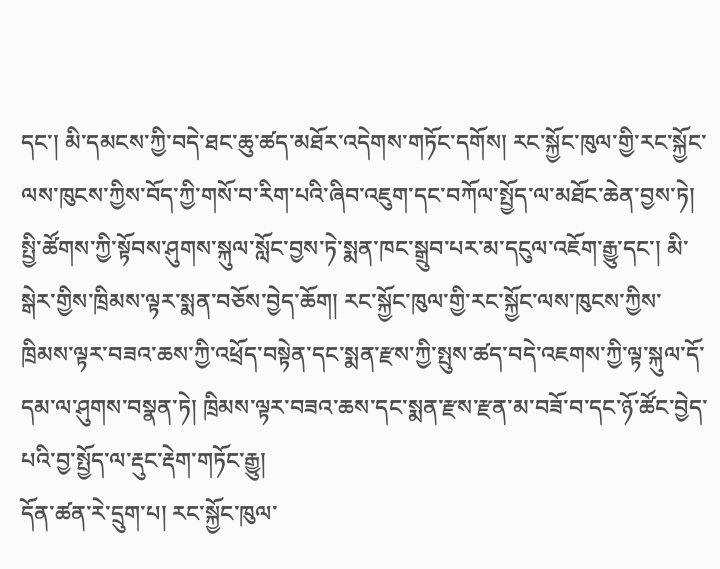དང་། མི་དམངས་ཀྱི་བདེ་ཐང་ཆུ་ཚད་མཐོར་འདེགས་གཏོང་དགོས། རང་སྐྱོང་ཁུལ་གྱི་རང་སྐྱོང་ལས་ཁུངས་ཀྱིས་བོད་ཀྱི་གསོ་བ་རིག་པའི་ཞིབ་འཇུག་དང་བཀོལ་སྤྱོད་ལ་མཐོང་ཆེན་བྱས་ཏེ། སྤྱི་ཚོགས་ཀྱི་སྟོབས་ཤུགས་སྐུལ་སློང་བྱས་ཏེ་སྨན་ཁང་སྒྲུབ་པར་མ་དངུལ་འཇོག་རྒྱུ་དང་། མི་སྒེར་གྱིས་ཁྲིམས་ལྟར་སྨན་བཅོས་བྱེད་ཆོག། རང་སྐྱོང་ཁུལ་གྱི་རང་སྐྱོང་ལས་ཁུངས་ཀྱིས་ཁྲིམས་ལྟར་བཟའ་ཆས་ཀྱི་འཕྲོད་བསྟེན་དང་སྨན་རྫས་ཀྱི་སྤུས་ཚད་བདེ་འཇགས་ཀྱི་ལྟ་སྐུལ་དོ་དམ་ལ་ཤུགས་བསྣན་ཏེ། ཁྲིམས་ལྟར་བཟའ་ཆས་དང་སྨན་རྫས་རྫན་མ་བཟོ་བ་དང་ཉོ་ཚོང་བྱེད་པའི་བྱ་སྤྱོད་ལ་རྡུང་རྡེག་གཏོང་རྒྱུ།
དོན་ཚན་རེ་དྲུག་པ། རང་སྐྱོང་ཁུལ་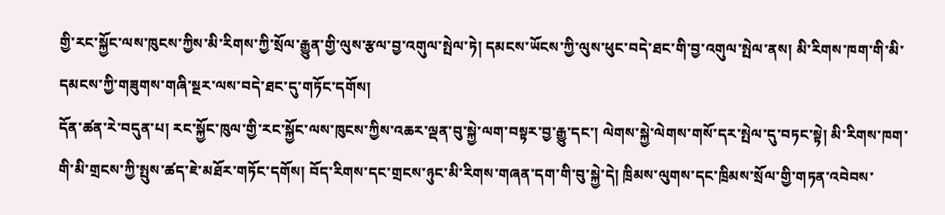གྱི་རང་སྐྱོང་ལས་ཁུངས་ཀྱིས་མི་རིགས་ཀྱི་སྲོལ་རྒྱུན་གྱི་ལུས་རྩལ་བྱ་འགུལ་སྤེལ་ཏེ། དམངས་ཡོངས་ཀྱི་ལུས་ཕུང་བདེ་ཐང་གི་བྱ་འགུལ་སྤེལ་ནས། མི་རིགས་ཁག་གི་མི་དམངས་ཀྱི་གཟུགས་གཞི་སྔར་ལས་བདེ་ཐང་དུ་གཏོང་དགོས།
དོན་ཚན་རེ་བདུན་པ། རང་སྐྱོང་ཁུལ་གྱི་རང་སྐྱོང་ལས་ཁུངས་ཀྱིས་འཆར་ལྡན་བུ་སྐྱེ་ལག་བསྟར་བྱ་རྒྱུ་དང་། ལེགས་སྐྱེ་ལེགས་གསོ་དར་སྤེལ་དུ་བཏང་སྟེ། མི་རིགས་ཁག་གི་མི་གྲངས་ཀྱི་སྤུས་ཚད་ཇེ་མཐོར་གཏོང་དགོས། བོད་རིགས་དང་གྲངས་ཉུང་མི་རིགས་གཞན་དག་གི་བུ་སྐྱེ་དེ། ཁྲིམས་ལུགས་དང་ཁྲིམས་སྲོལ་གྱི་གཏན་འབེབས་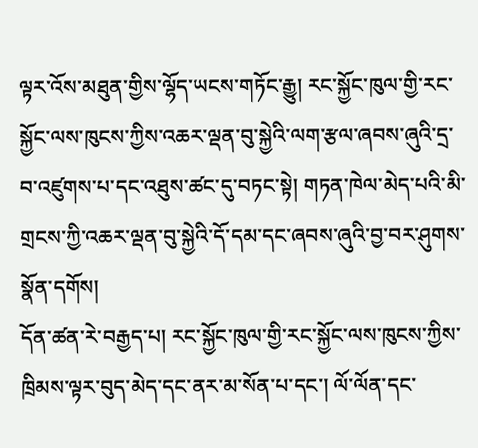ལྟར་འོས་མཐུན་གྱིས་ལྷོད་ཡངས་གཏོང་རྒྱུ། རང་སྐྱོང་ཁུལ་གྱི་རང་སྐྱོང་ལས་ཁུངས་ཀྱིས་འཆར་ལྡན་བུ་སྐྱེའི་ལག་རྩལ་ཞབས་ཞུའི་དྲ་བ་འཛུགས་པ་དང་འཐུས་ཚང་དུ་བཏང་སྟེ། གཏན་ཁེལ་མེད་པའི་མི་གྲངས་ཀྱི་འཆར་ལྡན་བུ་སྐྱེའི་དོ་དམ་དང་ཞབས་ཞུའི་བྱ་བར་ཤུགས་སྣོན་དགོས།
དོན་ཚན་རེ་བརྒྱད་པ། རང་སྐྱོང་ཁུལ་གྱི་རང་སྐྱོང་ལས་ཁུངས་ཀྱིས་ཁྲིམས་ལྟར་བུད་མེད་དང་ནར་མ་སོན་པ་དང་། ལོ་ལོན་དང་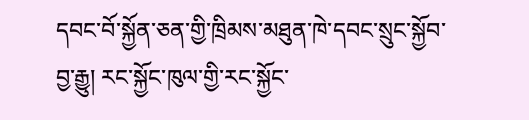དབང་བོ་སྐྱོན་ཅན་གྱི་ཁྲིམས་མཐུན་ཁེ་དབང་སྲུང་སྐྱོབ་བྱ་རྒྱུ། རང་སྐྱོང་ཁུལ་གྱི་རང་སྐྱོང་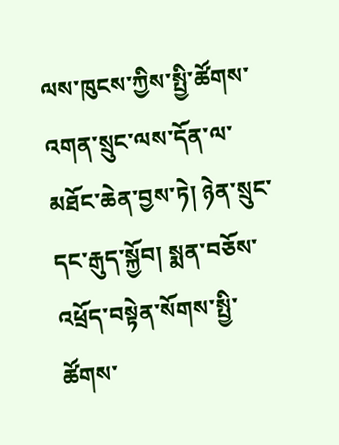ལས་ཁུངས་ཀྱིས་སྤྱི་ཚོགས་འགན་སྲུང་ལས་དོན་ལ་མཐོང་ཆེན་བྱས་ཏེ། ཉེན་སྲུང་དང་རྒུད་སྐྱོབ། སྨན་བཅོས་འཕྲོད་བསྟེན་སོགས་སྤྱི་ཚོགས་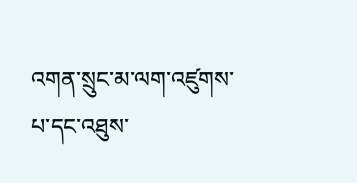འགན་སྲུང་མ་ལག་འཛུགས་པ་དང་འཐུས་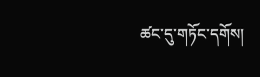ཚང་དུ་གཏོང་དགོས།